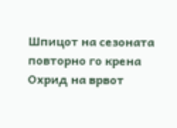Шпицот на сезоната повторно го крена Охрид на врвот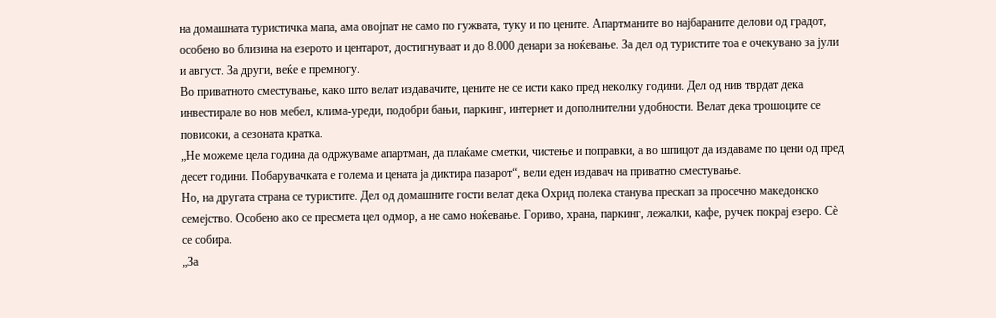на домашната туристичка мапа, ама овојпат не само по гужвата, туку и по цените. Апартманите во најбараните делови од градот, особено во близина на езерото и центарот, достигнуваат и до 8.000 денари за ноќевање. За дел од туристите тоа е очекувано за јули и август. За други, веќе е премногу.
Во приватното сместување, како што велат издавачите, цените не се исти како пред неколку години. Дел од нив тврдат дека инвестирале во нов мебел, клима-уреди, подобри бањи, паркинг, интернет и дополнителни удобности. Велат дека трошоците се повисоки, а сезоната кратка.
„Не можеме цела година да одржуваме апартман, да плаќаме сметки, чистење и поправки, а во шпицот да издаваме по цени од пред десет години. Побарувачката е голема и цената ја диктира пазарот“, вели еден издавач на приватно сместување.
Но, на другата страна се туристите. Дел од домашните гости велат дека Охрид полека станува прескап за просечно македонско семејство. Особено ако се пресмета цел одмор, а не само ноќевање. Гориво, храна, паркинг, лежалки, кафе, ручек покрај езеро. Сè се собира.
„За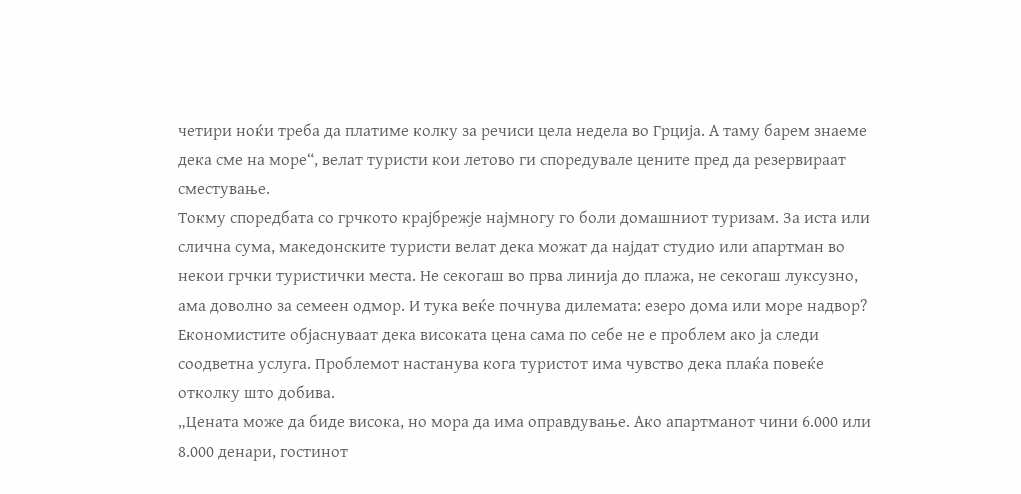четири ноќи треба да платиме колку за речиси цела недела во Грција. А таму барем знаеме дека сме на море“, велат туристи кои летово ги споредувале цените пред да резервираат сместување.
Токму споредбата со грчкото крајбрежје најмногу го боли домашниот туризам. За иста или слична сума, македонските туристи велат дека можат да најдат студио или апартман во некои грчки туристички места. Не секогаш во прва линија до плажа, не секогаш луксузно, ама доволно за семеен одмор. И тука веќе почнува дилемата: езеро дома или море надвор?
Економистите објаснуваат дека високата цена сама по себе не е проблем ако ја следи соодветна услуга. Проблемот настанува кога туристот има чувство дека плаќа повеќе отколку што добива.
„Цената може да биде висока, но мора да има оправдување. Ако апартманот чини 6.000 или 8.000 денари, гостинот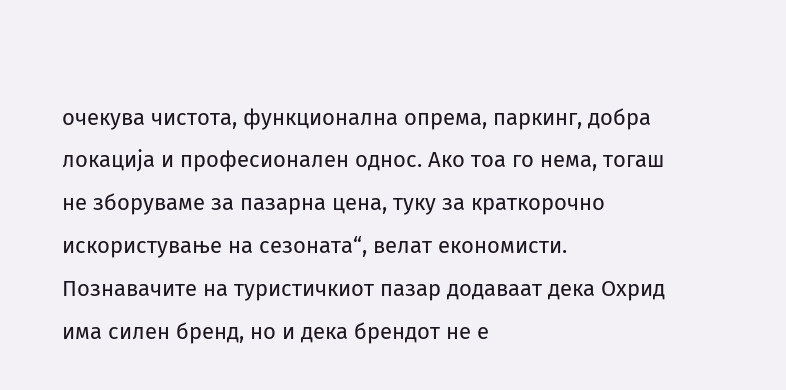очекува чистота, функционална опрема, паркинг, добра локација и професионален однос. Ако тоа го нема, тогаш не зборуваме за пазарна цена, туку за краткорочно искористување на сезоната“, велат економисти.
Познавачите на туристичкиот пазар додаваат дека Охрид има силен бренд, но и дека брендот не е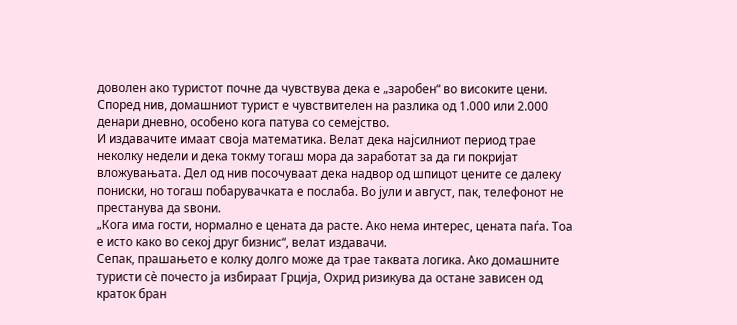доволен ако туристот почне да чувствува дека е „заробен“ во високите цени. Според нив, домашниот турист е чувствителен на разлика од 1.000 или 2.000 денари дневно, особено кога патува со семејство.
И издавачите имаат своја математика. Велат дека најсилниот период трае неколку недели и дека токму тогаш мора да заработат за да ги покријат вложувањата. Дел од нив посочуваат дека надвор од шпицот цените се далеку пониски, но тогаш побарувачката е послаба. Во јули и август, пак, телефонот не престанува да ѕвони.
„Кога има гости, нормално е цената да расте. Ако нема интерес, цената паѓа. Тоа е исто како во секој друг бизнис“, велат издавачи.
Сепак, прашањето е колку долго може да трае таквата логика. Ако домашните туристи сè почесто ја избираат Грција, Охрид ризикува да остане зависен од краток бран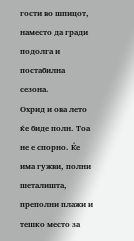гости во шпицот, наместо да гради подолга и постабилна сезона.
Охрид и ова лето ќе биде полн. Тоа не е спорно. Ќе има гужви, полни шеталишта, преполни плажи и тешко место за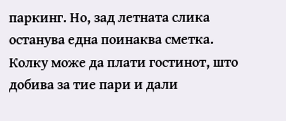паркинг. Но, зад летната слика останува една поинаква сметка. Колку може да плати гостинот, што добива за тие пари и дали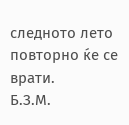следното лето повторно ќе се врати.
Б.З.М.